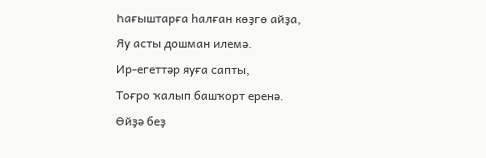Һағыштарға һалған көҙгө айҙа,
Яу асты дошман илемә.
Ир-егеттәр яуға сапты,
Тоғро ҡалып башҡорт еренә.
Өйҙә беҙ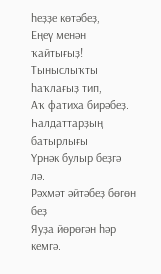һеҙҙе көтәбеҙ,
Еңеү менән ҡайтығыҙ!
Тыныслыҡты һаҡлағыҙ тип,
Аҡ фатиха бирәбеҙ.
Һалдаттарҙың батырлығы
Үрнәк булыр беҙгә лә.
Рәхмәт әйтәбеҙ бөгөн беҙ
Яуҙа йөрөгән һәр кемгә.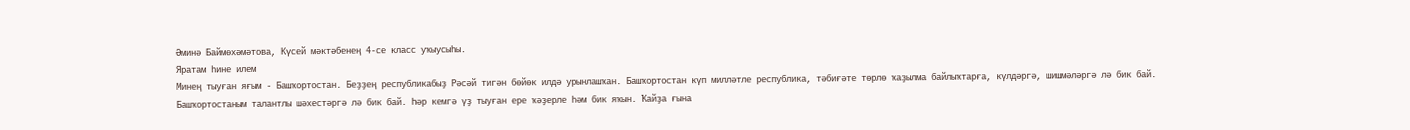Әминә Баймөхәмәтова, Күсей мәктәбенең 4-се класс уҡыусыһы.
Яратам һине илем
Минең тыуған яғым - Башҡортостан. Беҙҙең республикабыҙ Рәсәй тигән бөйөк илдә урынлашҡан. Башҡортостан күп милләтле республика, тәбиғәте төрлө ҡаҙылма байлыҡтарға, күлдәргә, шишмәләргә лә бик бай.
Башҡортостаным талантлы шәхестәргә лә бик бай. Һәр кемгә үҙ тыуған ере ҡәҙерле һәм бик яҡын. Ҡайҙа ғына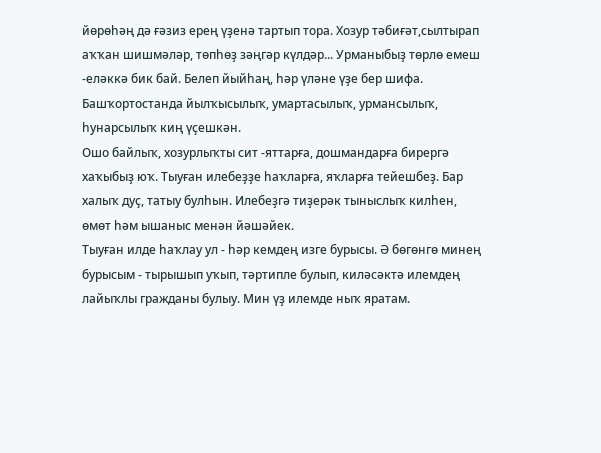йөрөһәң дә ғәзиз ерең үҙенә тартып тора. Хозур тәбиғәт,сылтырап аҡҡан шишмәләр, төпһөҙ зәңгәр күлдәр... Урманыбыҙ төрлө емеш -еләккә бик бай. Белеп йыйһаң, һәр үләне үҙе бер шифа. Башҡортостанда йылҡысылыҡ, умартасылыҡ, урмансылыҡ, һунарсылыҡ киң үҫешкән.
Ошо байлыҡ, хозурлыҡты сит -яттарға, дошмандарға бирергә хаҡыбыҙ юҡ. Тыуған илебеҙҙе һаҡларға, яҡларға тейешбеҙ. Бар халыҡ дуҫ, татыу булһын. Илебеҙгә тиҙерәк тыныслыҡ килһен, өмөт һәм ышаныс менән йәшәйек.
Тыуған илде һаҡлау ул - һәр кемдең изге бурысы. Ә бөгөнгө минең бурысым - тырышып уҡып, тәртипле булып, киләсәктә илемдең лайыҡлы гражданы булыу. Мин үҙ илемде ныҡ яратам.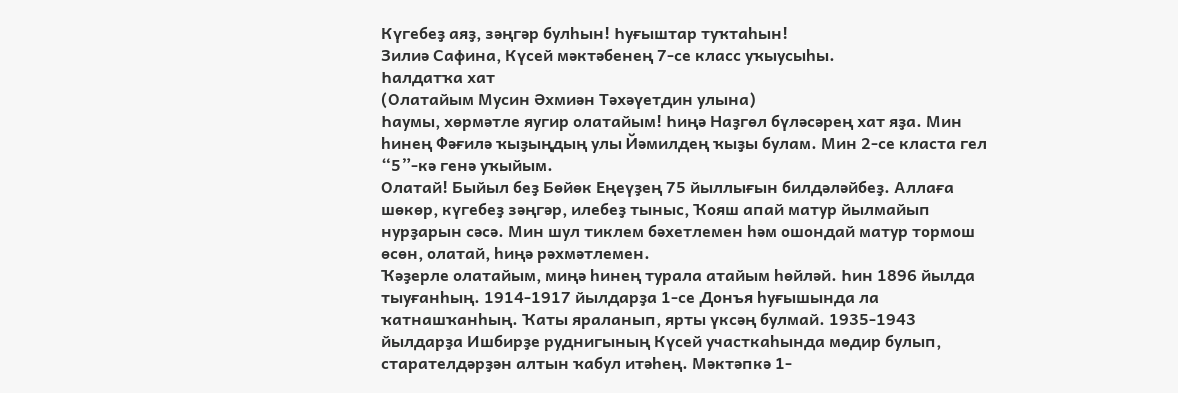Күгебеҙ аяҙ, зәңгәр булһын! Һуғыштар туҡтаһын!
Зилиә Сафина, Күсей мәктәбенең 7-се класс уҡыусыһы.
Һалдатҡа хат
(Олатайым Мусин Әхмиән Тәхәүетдин улына)
Һаумы, хөрмәтле яугир олатайым! Һиңә Наҙгөл бүләсәрең хат яҙа. Мин һинең Фәғилә ҡыҙыңдың улы Йәмилдең ҡыҙы булам. Мин 2-се класта гел “5”-кә генә уҡыйым.
Олатай! Быйыл беҙ Бөйөк Еңеүҙең 75 йыллығын билдәләйбеҙ. Аллаға шөкөр, күгебеҙ зәңгәр, илебеҙ тыныс, Ҡояш апай матур йылмайып нурҙарын сәсә. Мин шул тиклем бәхетлемен һәм ошондай матур тормош өсөн, олатай, һиңә рәхмәтлемен.
Ҡәҙерле олатайым, миңә һинең турала атайым һөйләй. Һин 1896 йылда тыуғанһың. 1914-1917 йылдарҙа 1-се Донъя һуғышында ла ҡатнашҡанһың. Ҡаты яраланып, ярты үксәң булмай. 1935-1943 йылдарҙа Ишбирҙе руднигының Күсей участкаһында мөдир булып, старателдәрҙән алтын ҡабул итәһең. Мәктәпкә 1-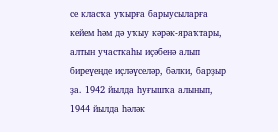се класҡа уҡырға барыусыларға кейем һәм дә уҡыу кәрәк-яраҡтары, алтын участкаһы иҫәбенә алып биреүеңде иҫләүселәр, бәлки, барҙыр ҙа. 1942 йылда һуғышҡа алынып, 1944 йылда һәләк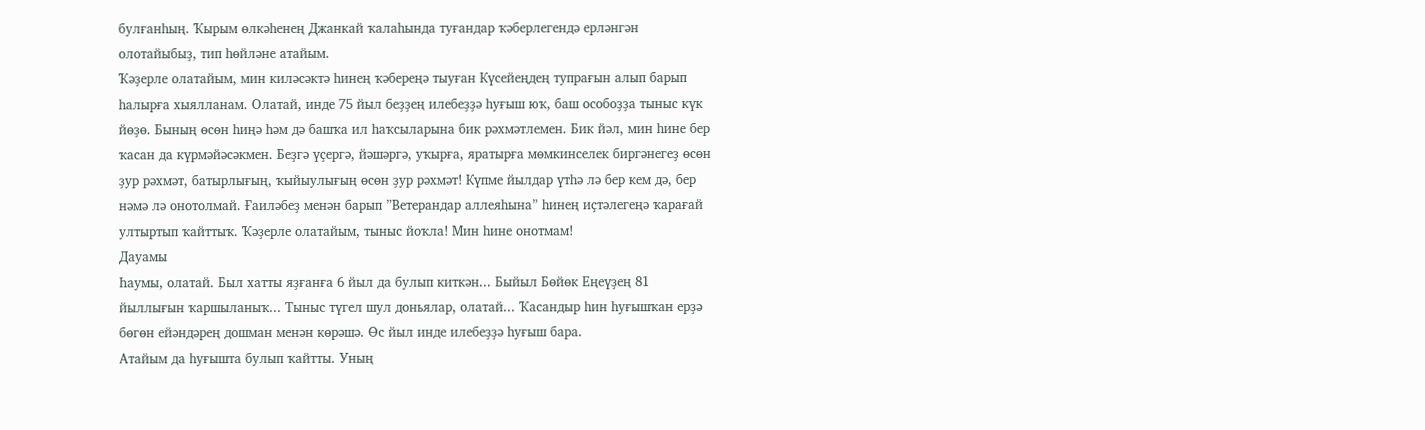булғанһың. Ҡырым өлкәһенең Джанкай ҡалаһында туғандар ҡәберлегендә ерләнгән олотайыбыҙ, тип һөйләне атайым.
Ҡәҙерле олатайым, мин киләсәктә һинең ҡәбереңә тыуған Күсейеңдең тупрағын алып барып һалырға хыялланам. Олатай, инде 75 йыл беҙҙең илебеҙҙә һуғыш юҡ, баш особоҙҙа тыныс күк йөҙө. Бының өсөн һиңә һәм дә башҡа ил һаҡсыларына бик рәхмәтлемен. Бик йәл, мин һине бер ҡасан да күрмәйәсәкмен. Беҙгә үҫергә, йәшәргә, уҡырға, яратырға мөмкинселек биргәнегеҙ өсөн ҙур рәхмәт, батырлығың, ҡыйыулығың өсөн ҙур рәхмәт! Күпме йылдар үтһә лә бер кем дә, бер нәмә лә онотолмай. Ғаиләбеҙ менән барып ”Ветерандар аллеяһына” һинең иҫтәлегеңә ҡарағай ултыртып ҡайттыҡ. Ҡәҙерле олатайым, тыныс йоҡла! Мин һине онотмам!
Дауамы
Һаумы, олатай. Был хатты яҙғанға 6 йыл да булып киткән... Быйыл Бөйөк Еңеүҙең 81 йыллығын ҡаршыланыҡ... Тыныс түгел шул доньялар, олатай... Ҡасандыр һин һуғышҡан ерҙә бөгөн ейәндәрең дошман менән көрәшә. Өс йыл инде илебеҙҙә һуғыш бара.
Атайым да һуғышта булып ҡайтты. Уның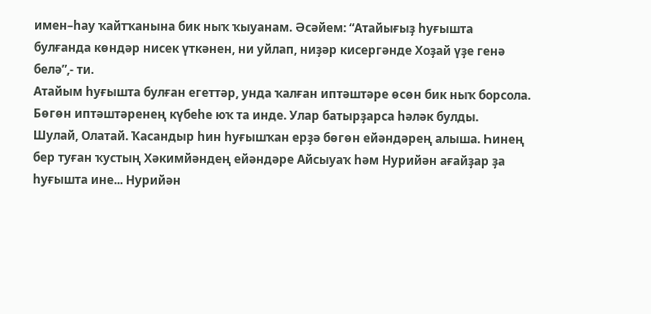имен–һау ҡайтҡанына бик ныҡ ҡыуанам. Әсәйем: “Атайығыҙ һуғышта булғанда көндәр нисек үткәнен, ни уйлап, ниҙәр кисергәнде Хоҙай үҙе генә белә”,- ти.
Атайым һуғышта булған егеттәр, унда ҡалған иптәштәре өсөн бик ныҡ борсола. Бөгөн иптәштәренең күбеһе юҡ та инде. Улар батырҙарса һәләк булды.
Шулай, Олатай. Ҡасандыр һин һуғышҡан ерҙә бөгөн ейәндәрең алыша. Һинең бер туған ҡустың Хәкимйәндең ейәндәре Айсыуаҡ һәм Нурийән ағайҙар ҙа һуғышта ине... Нурийән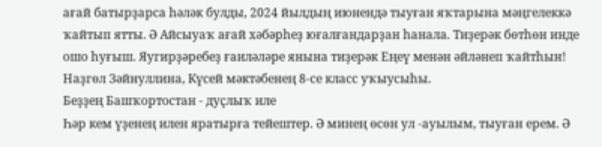ағай батырҙарса һәләк булды, 2024 йылдың июнендә тыуған яҡтарына мәңгелеккә ҡайтып ятты. Ә Айсыуаҡ ағай хәбәрһеҙ юғалғандарҙан һанала. Тиҙерәк бөтһөн инде ошо һуғыш. Яугирҙәребеҙ ғаиләләре янына тиҙерәк Еңеү менән әйләнеп ҡайтһын!
Наҙгөл Зәйнуллина, Күсей мәктәбенең 8-се класс уҡыусыһы.
Беҙҙең Башҡортостан - дуҫлыҡ иле
Һәр кем үҙенең илен яратырға тейештер. Ә минең өсөн ул -ауылым, тыуған ерем. Ә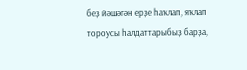беҙ йәшәгән ерҙе һаҡлап, яҡлап тороусы һалдаттарыбыҙ барҙа,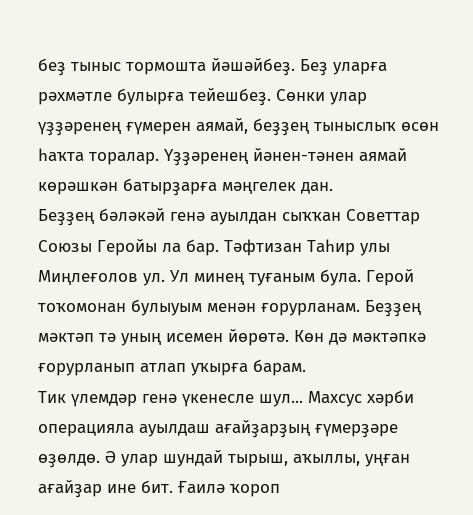беҙ тыныс тормошта йәшәйбеҙ. Беҙ уларға рәхмәтле булырға тейешбеҙ. Сөнки улар үҙҙәренең ғүмерен аямай, беҙҙең тыныслыҡ өсөн һаҡта торалар. Үҙҙәренең йәнен-тәнен аямай көрәшкән батырҙарға мәңгелек дан.
Беҙҙең бәләкәй генә ауылдан сыҡҡан Советтар Союзы Геройы ла бар. Тәфтизан Таһир улы Миңлеғолов ул. Ул минең туғаным була. Герой тоҡомонан булыуым менән ғорурланам. Беҙҙең мәктәп тә уның исемен йөрөтә. Көн дә мәктәпкә ғорурланып атлап уҡырға барам.
Тик үлемдәр генә үкенесле шул... Махсус хәрби операцияла ауылдаш ағайҙарҙың ғүмерҙәре өҙөлдө. Ә улар шундай тырыш, аҡыллы, уңған ағайҙар ине бит. Ғаилә ҡороп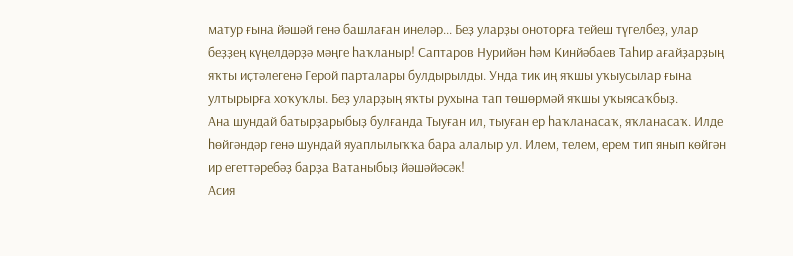матур ғына йәшәй генә башлаған инеләр... Беҙ уларҙы оноторға тейеш түгелбеҙ, улар беҙҙең күңелдәрҙә мәңге һаҡланыр! Саптаров Нурийән һәм Кинйәбаев Таһир ағайҙарҙың яҡты иҫтәлегенә Герой парталары булдырылды. Унда тик иң яҡшы уҡыусылар ғына ултырырға хоҡуҡлы. Беҙ уларҙың яҡты рухына тап төшөрмәй яҡшы уҡыясаҡбыҙ.
Ана шундай батырҙарыбыҙ булғанда Тыуған ил, тыуған ер һаҡланасаҡ, яҡланасаҡ. Илде һөйгәндәр генә шундай яуаплылыҡҡа бара алалыр ул. Илем, телем, ерем тип янып көйгән ир егеттәребәҙ барҙа Ватаныбыҙ йәшәйәсәк!
Асия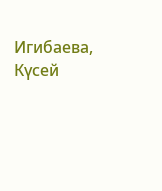Игибаева, Күсей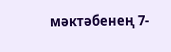мәктәбенең 7-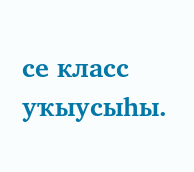се класс уҡыусыһы.